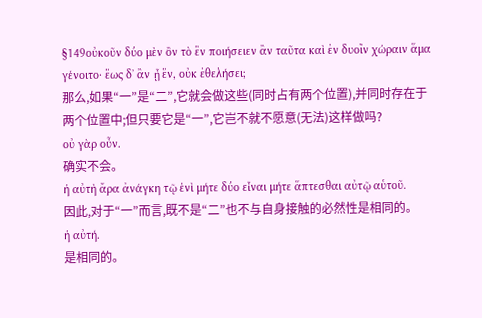§149οὐκοῦν δύο μὲν ὂν τὸ ἓν ποιήσειεν ἂν ταῦτα καὶ ἐν δυοῖν χώραιν ἅμα γένοιτο· ἕως δʼ ἂν ᾖ ἕν, οὐκ ἐθελήσει;
那么,如果“一”是“二”,它就会做这些(同时占有两个位置),并同时存在于两个位置中;但只要它是“一”,它岂不就不愿意(无法)这样做吗?
οὐ γὰρ οὖν.
确实不会。
ἡ αὐτὴ ἄρα ἀνάγκη τῷ ἑνὶ μήτε δύο εἶναι μήτε ἅπτεσθαι αὐτῷ αὑτοῦ.
因此,对于“一”而言,既不是“二”也不与自身接触的必然性是相同的。
ἡ αὐτή.
是相同的。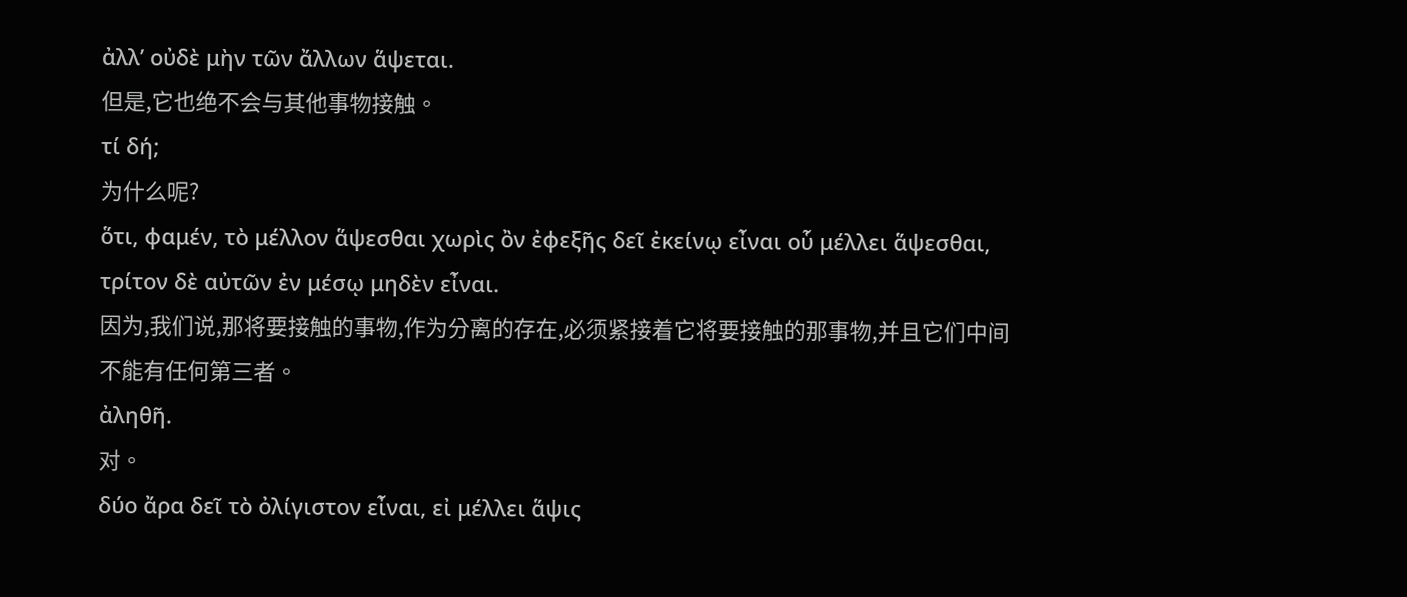ἀλλʼ οὐδὲ μὴν τῶν ἄλλων ἅψεται.
但是,它也绝不会与其他事物接触。
τί δή;
为什么呢?
ὅτι, φαμέν, τὸ μέλλον ἅψεσθαι χωρὶς ὂν ἐφεξῆς δεῖ ἐκείνῳ εἶναι οὗ μέλλει ἅψεσθαι, τρίτον δὲ αὐτῶν ἐν μέσῳ μηδὲν εἶναι.
因为,我们说,那将要接触的事物,作为分离的存在,必须紧接着它将要接触的那事物,并且它们中间不能有任何第三者。
ἀληθῆ.
对。
δύο ἄρα δεῖ τὸ ὀλίγιστον εἶναι, εἰ μέλλει ἅψις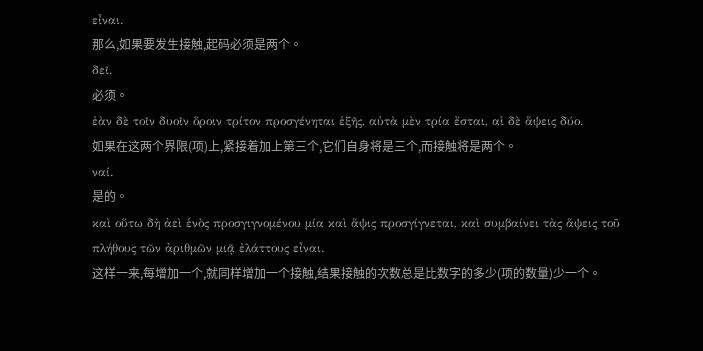εἶναι.
那么,如果要发生接触,起码必须是两个。
δεῖ.
必须。
ἐὰν δὲ τοῖν δυοῖν ὅροιν τρίτον προσγένηται ἑξῆς, αὐτὰ μὲν τρία ἔσται, αἱ δὲ ἅψεις δύο.
如果在这两个界限(项)上,紧接着加上第三个,它们自身将是三个,而接触将是两个。
ναί.
是的。
καὶ οὕτω δὴ ἀεὶ ἑνὸς προσγιγνομένου μία καὶ ἅψις προσγίγνεται, καὶ συμβαίνει τὰς ἅψεις τοῦ πλήθους τῶν ἀριθμῶν μιᾷ ἐλάττους εἶναι.
这样一来,每增加一个,就同样增加一个接触,结果接触的次数总是比数字的多少(项的数量)少一个。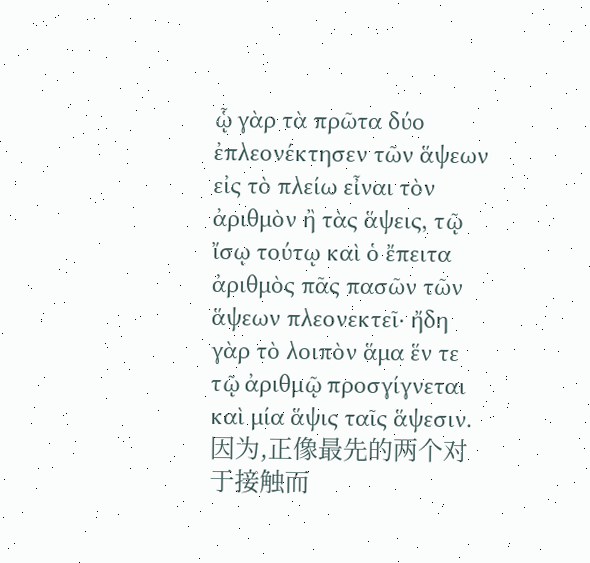ᾧ γὰρ τὰ πρῶτα δύο ἐπλεονέκτησεν τῶν ἅψεων εἰς τὸ πλείω εἶναι τὸν ἀριθμὸν ἢ τὰς ἅψεις, τῷ ἴσῳ τούτῳ καὶ ὁ ἔπειτα ἀριθμὸς πᾶς πασῶν τῶν ἅψεων πλεονεκτεῖ· ἤδη γὰρ τὸ λοιπὸν ἅμα ἕν τε τῷ ἀριθμῷ προσγίγνεται καὶ μία ἅψις ταῖς ἅψεσιν.
因为,正像最先的两个对于接触而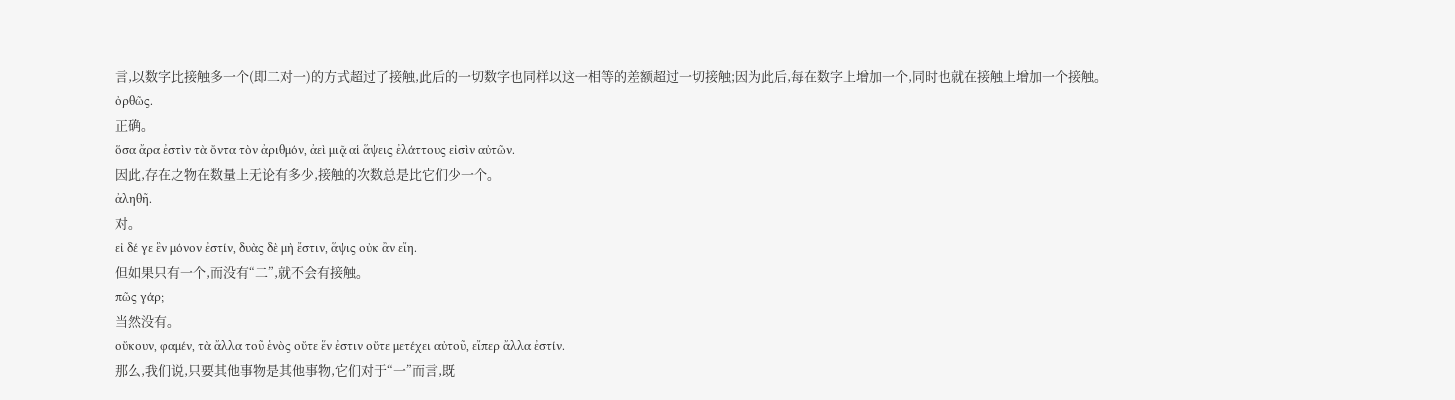言,以数字比接触多一个(即二对一)的方式超过了接触,此后的一切数字也同样以这一相等的差额超过一切接触;因为此后,每在数字上增加一个,同时也就在接触上增加一个接触。
ὀρθῶς.
正确。
ὅσα ἄρα ἐστὶν τὰ ὄντα τὸν ἀριθμόν, ἀεὶ μιᾷ αἱ ἅψεις ἐλάττους εἰσὶν αὐτῶν.
因此,存在之物在数量上无论有多少,接触的次数总是比它们少一个。
ἀληθῆ.
对。
εἰ δέ γε ἓν μόνον ἐστίν, δυὰς δὲ μὴ ἔστιν, ἅψις οὐκ ἂν εἴη.
但如果只有一个,而没有“二”,就不会有接触。
πῶς γάρ;
当然没有。
οὔκουν, φαμέν, τὰ ἄλλα τοῦ ἑνὸς οὔτε ἕν ἐστιν οὔτε μετέχει αὐτοῦ, εἴπερ ἄλλα ἐστίν.
那么,我们说,只要其他事物是其他事物,它们对于“一”而言,既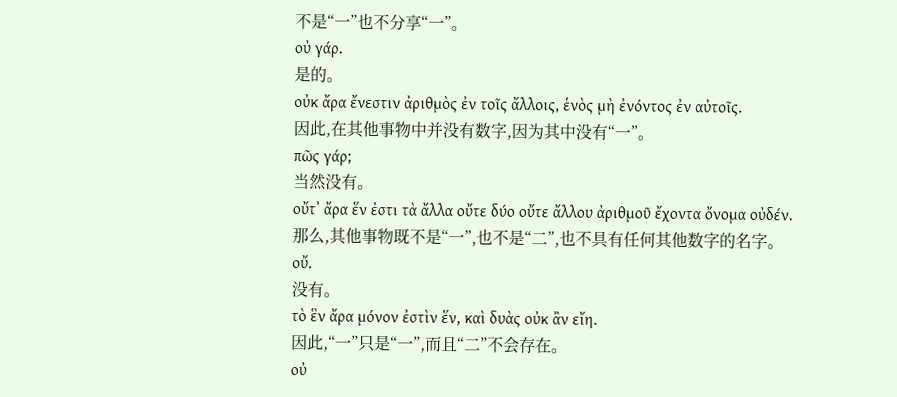不是“一”也不分享“一”。
οὐ γάρ.
是的。
οὐκ ἄρα ἔνεστιν ἀριθμὸς ἐν τοῖς ἄλλοις, ἑνὸς μὴ ἐνόντος ἐν αὐτοῖς.
因此,在其他事物中并没有数字,因为其中没有“一”。
πῶς γάρ;
当然没有。
οὔτʼ ἄρα ἕν ἐστι τὰ ἄλλα οὔτε δύο οὔτε ἄλλου ἀριθμοῦ ἔχοντα ὄνομα οὐδέν.
那么,其他事物既不是“一”,也不是“二”,也不具有任何其他数字的名字。
οὔ.
没有。
τὸ ἓν ἄρα μόνον ἐστὶν ἕν, καὶ δυὰς οὐκ ἂν εἴη.
因此,“一”只是“一”,而且“二”不会存在。
οὐ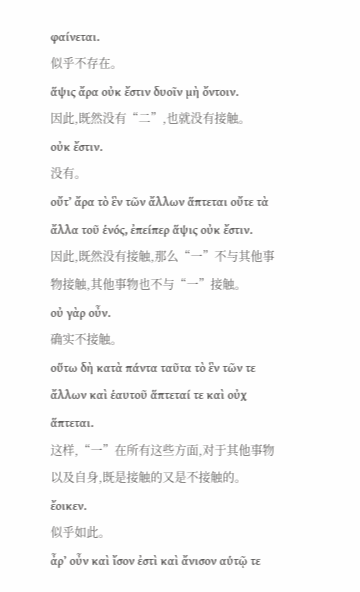φαίνεται.
似乎不存在。
ἅψις ἄρα οὐκ ἔστιν δυοῖν μὴ ὄντοιν.
因此,既然没有“二”,也就没有接触。
οὐκ ἔστιν.
没有。
οὔτʼ ἄρα τὸ ἓν τῶν ἄλλων ἅπτεται οὔτε τὰ ἄλλα τοῦ ἑνός, ἐπείπερ ἅψις οὐκ ἔστιν.
因此,既然没有接触,那么“一”不与其他事物接触,其他事物也不与“一”接触。
οὐ γὰρ οὖν.
确实不接触。
οὕτω δὴ κατὰ πάντα ταῦτα τὸ ἓν τῶν τε ἄλλων καὶ ἑαυτοῦ ἅπτεταί τε καὶ οὐχ ἅπτεται.
这样,“一”在所有这些方面,对于其他事物以及自身,既是接触的又是不接触的。
ἔοικεν.
似乎如此。
ἆρʼ οὖν καὶ ἴσον ἐστὶ καὶ ἄνισον αὑτῷ τε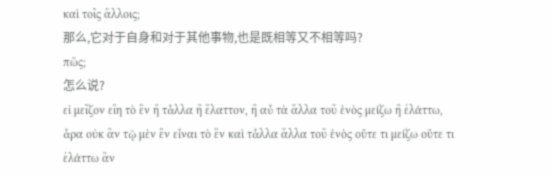καὶ τοῖς ἄλλοις;
那么,它对于自身和对于其他事物,也是既相等又不相等吗?
πῶς;
怎么说?
εἰ μεῖζον εἴη τὸ ἓν ἢ τἆλλα ἢ ἔλαττον, ἢ αὖ τὰ ἄλλα τοῦ ἑνὸς μείζω ἢ ἐλάττω, ἆρα οὐκ ἂν τῷ μὲν ἓν εἶναι τὸ ἓν καὶ τἆλλα ἄλλα τοῦ ἑνὸς οὔτε τι μείζω οὔτε τι ἐλάττω ἂν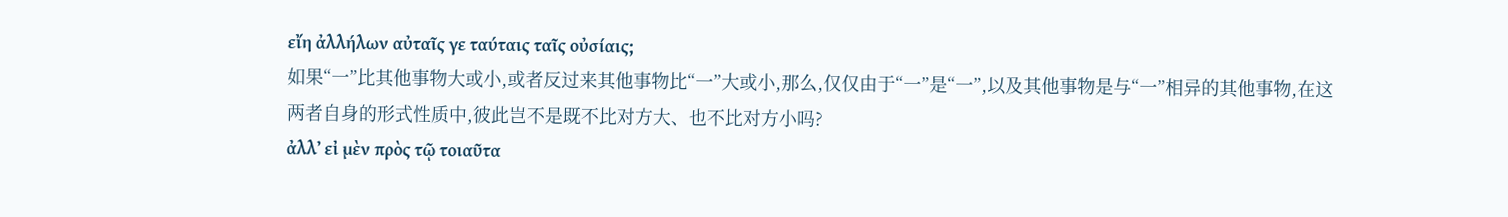εἴη ἀλλήλων αὐταῖς γε ταύταις ταῖς οὐσίαις;
如果“一”比其他事物大或小,或者反过来其他事物比“一”大或小,那么,仅仅由于“一”是“一”,以及其他事物是与“一”相异的其他事物,在这两者自身的形式性质中,彼此岂不是既不比对方大、也不比对方小吗?
ἀλλʼ εἰ μὲν πρὸς τῷ τοιαῦτα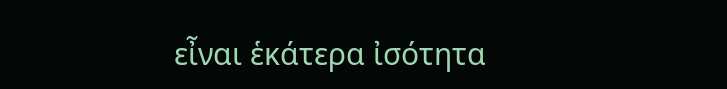εἶναι ἑκάτερα ἰσότητα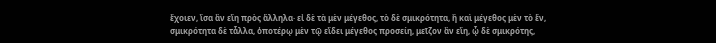ἔχοιεν, ἴσα ἂν εἴη πρὸς ἄλληλα· εἰ δὲ τὰ μὲν μέγεθος, τὸ δὲ σμικρότητα, ἢ καὶ μέγεθος μὲν τὸ ἕν, σμικρότητα δὲ τἆλλα, ὁποτέρῳ μὲν τῷ εἴδει μέγεθος προσείη, μεῖζον ἂν εἴη, ᾧ δὲ σμικρότης,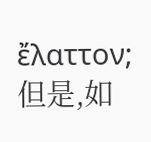ἔλαττον;
但是,如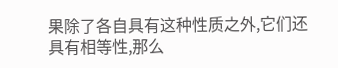果除了各自具有这种性质之外,它们还具有相等性,那么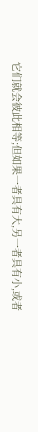它们就会彼此相等;但如果一者具有大,另一者具有小,或者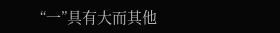“一”具有大而其他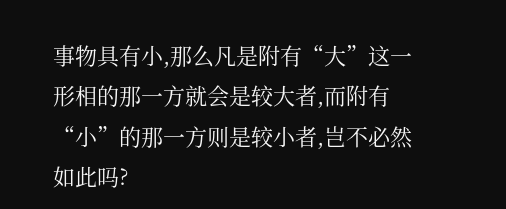事物具有小,那么凡是附有“大”这一形相的那一方就会是较大者,而附有“小”的那一方则是较小者,岂不必然如此吗?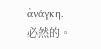ἀνάγκη.
必然的。